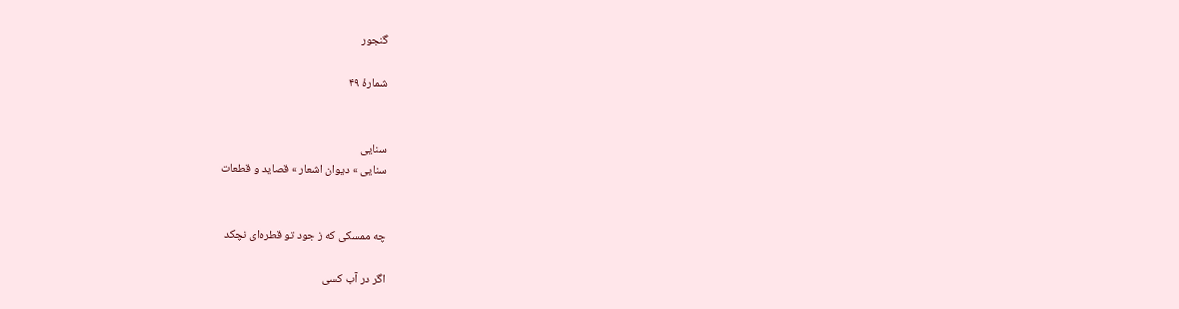گنجور

شمارهٔ ۴۹


سنایی
سنایی » دیوان اشعار » قصاید و قطعات


چه ممسکی که ز جود تو قطره‌ای نچکد

اگر در آب کسی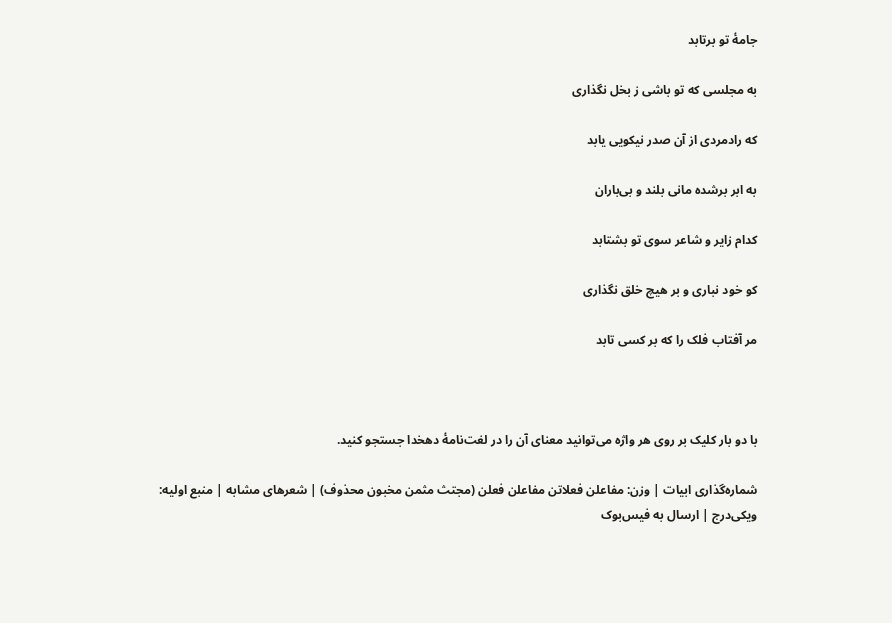جامهٔ تو برتابد

به مجلسی که تو باشی ز بخل نگذاری

که رادمردی از آن صدر نیکویی یابد

به ابر برشده مانی بلند و بی‌باران

کدام زایر و شاعر سوی تو بشتابد

کو خود نباری و بر هیچ خلق نگذاری

مر آفتاب فلک را که بر کسی تابد



با دو بار کلیک بر روی هر واژه می‌توانید معنای آن را در لغت‌نامهٔ دهخدا جستجو کنید.

شماره‌گذاری ابیات | وزن: مفاعلن فعلاتن مفاعلن فعلن (مجتث مثمن مخبون محذوف) | شعرهای مشابه | منبع اولیه: ویکی‌درج | ارسال به فیس‌بوک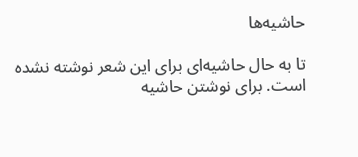حاشیه‌ها

تا به حال حاشیه‌ای برای این شعر نوشته نشده است. برای نوشتن حاشیه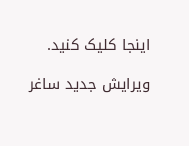اینجا کلیک کنید.

ویرایش جدید ساغر